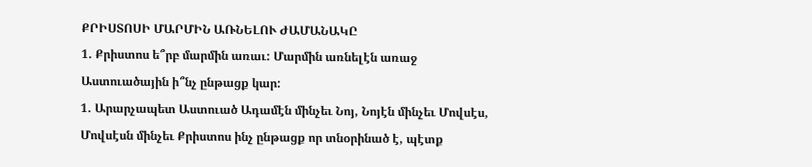ՔՐԻՍՏՈՍԻ ՄԱՐՄԻՆ ԱՌՆԵԼՈՒ ԺԱՄԱՆԱԿԸ
1. Քրիստոս ե՞րբ մարմին առաւ: Մարմին առնելէն առաջ Աստուածային ի՞նչ ընթացք կար:
1. Արարչապետ Աստուած Ադամէն մինչեւ Նոյ, Նոյէն մինչեւ Մովսէս, Մովսէսն մինչեւ Քրիստոս ինչ ընթացք որ տնօրինած է, պէտք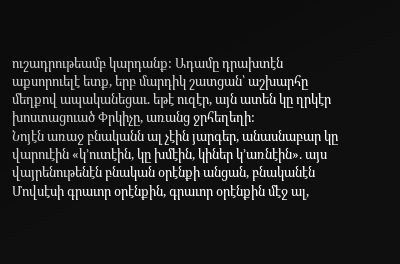ուշադրութեամբ կարդանք: Ադամը դրախտէն աքսորուելէ ետք, երբ մարդիկ շատցան՝ աշխարհը մեղքով ապականեցաւ. եթէ ուզէր, այն ատեն կը ղրկէր խոստացուած Փրկիչը, առանց ջրհեղեղի:
Նոյէն առաջ բնականն ալ չէին յարգեր, անասնաբար կը վարուէին «կ՚ուտէին, կը խմէին, կիներ կ՚առնէին». այս վայրենութենէն բնական օրէնքի անցան, բնականէն Մովսէսի գրաւոր օրէնքին, գրաւոր օրէնքին մէջ ալ,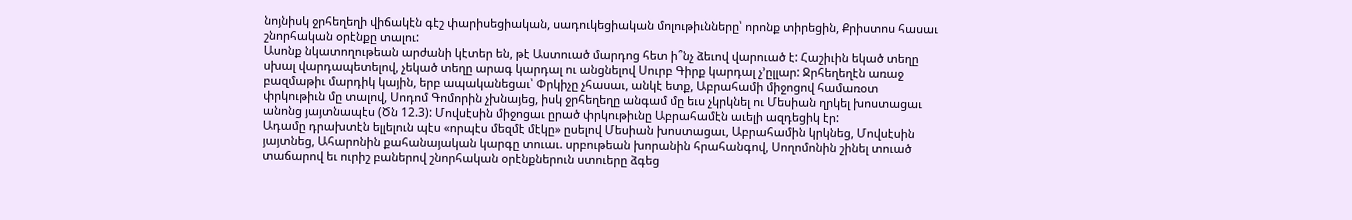նոյնիսկ ջրհեղեղի վիճակէն գէշ փարիսեցիական, սադուկեցիական մոլութիւնները՝ որոնք տիրեցին, Քրիստոս հասաւ շնորհական օրէնքը տալու:
Ասոնք նկատողութեան արժանի կէտեր են, թէ Աստուած մարդոց հետ ի՞նչ ձեւով վարուած է: Հաշիւին եկած տեղը սխալ վարդապետելով, չեկած տեղը արագ կարդալ ու անցնելով Սուրբ Գիրք կարդալ չ՚ըլլար: Ջրհեղեղէն առաջ բազմաթիւ մարդիկ կային, երբ ապականեցաւ՝ Փրկիչը չհասաւ, անկէ ետք, Աբրահամի միջոցով համառօտ փրկութիւն մը տալով, Սոդոմ Գոմորին չխնայեց, իսկ ջրհեղեղը անգամ մը եւս չկրկնել ու Մեսիան ղրկել խոստացաւ անոնց յայտնապէս (Ծն 12.3): Մովսէսին միջոցաւ ըրած փրկութիւնը Աբրահամէն աւելի ազդեցիկ էր:
Ադամը դրախտէն ելլելուն պէս «որպէս մեզմէ մէկը» ըսելով Մեսիան խոստացաւ, Աբրահամին կրկնեց, Մովսէսին յայտնեց, Ահարոնին քահանայական կարգը տուաւ. սրբութեան խորանին հրահանգով, Սողոմոնին շինել տուած տաճարով եւ ուրիշ բաներով շնորհական օրէնքներուն ստուերը ձգեց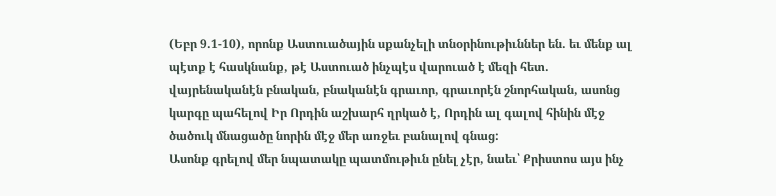(Եբր 9.1-10), որոնք Աստուածային սքանչելի տնօրինութիւններ են. եւ մենք ալ պէտք է հասկնանք, թէ Աստուած ինչպէս վարուած է մեզի հետ. վայրենականէն բնական, բնականէն գրաւոր, գրաւորէն շնորհական, ասոնց կարգը պահելով Իր Որդին աշխարհ ղրկած է, Որդին ալ գալով հինին մէջ ծածուկ մնացածը նորին մէջ մեր առջեւ բանալով գնաց:
Ասոնք գրելով մեր նպատակը պատմութիւն ընել չէր, նաեւ՝ Քրիստոս այս ինչ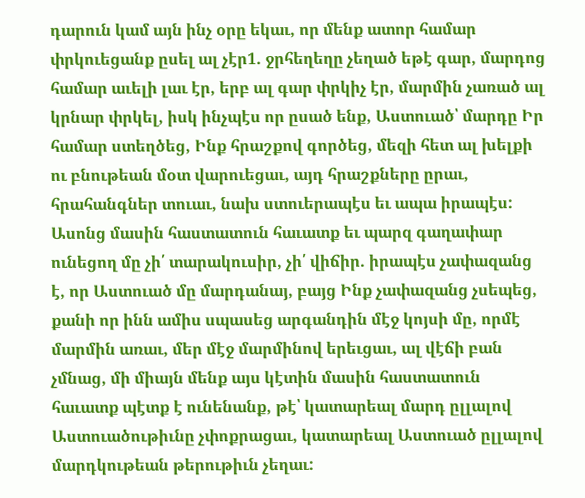դարուն կամ այն ինչ օրը եկաւ, որ մենք ատոր համար փրկուեցանք ըսել ալ չէր1. ջրհեղեղը չեղած եթէ գար, մարդոց համար աւելի լաւ էր, երբ ալ գար փրկիչ էր, մարմին չառած ալ կրնար փրկել, իսկ ինչպէս որ ըսած ենք, Աստուած՝ մարդը Իր համար ստեղծեց, Ինք հրաշքով գործեց, մեզի հետ ալ խելքի ու բնութեան մօտ վարուեցաւ, այդ հրաշքները ըրաւ, հրահանգներ տուաւ, նախ ստուերապէս եւ ապա իրապէս:
Ասոնց մասին հաստատուն հաւատք եւ պարզ գաղափար ունեցող մը չի՛ տարակուսիր, չի՛ վիճիր. իրապէս չափազանց է, որ Աստուած մը մարդանայ, բայց Ինք չափազանց չսեպեց, քանի որ ինն ամիս սպասեց արգանդին մէջ կոյսի մը, որմէ մարմին առաւ, մեր մէջ մարմինով երեւցաւ, ալ վէճի բան չմնաց, մի միայն մենք այս կէտին մասին հաստատուն հաւատք պէտք է ունենանք, թէ՝ կատարեալ մարդ ըլլալով Աստուածութիւնը չփոքրացաւ, կատարեալ Աստուած ըլլալով մարդկութեան թերութիւն չեղաւ: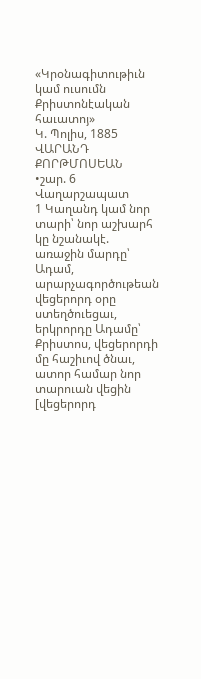«Կրօնագիտութիւն կամ ուսումն Քրիստոնէական հաւատոյ»
Կ. Պոլիս, 1885
ՎԱՐԱՆԴ ՔՈՐԹՄՈՍԵԱՆ
•շար. 6
Վաղարշապատ
1 Կաղանդ կամ նոր տարի՝ նոր աշխարհ կը նշանակէ. առաջին մարդը՝ Ադամ, արարչագործութեան վեցերորդ օրը ստեղծուեցաւ, երկրորդը Ադամը՝ Քրիստոս, վեցերորդի մը հաշիւով ծնաւ, ատոր համար նոր տարուան վեցին [վեցերորդ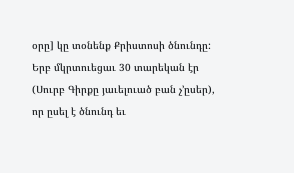օրը] կը տօնենք Քրիստոսի ծնունդը: Երբ մկրտուեցաւ 30 տարեկան էր (Սուրբ Գիրքը յաւելուած բան չ՚ըսեր), որ ըսել է ծնունդ եւ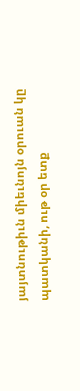յայտնութիւն միեւնոյն օրուան կը պատկանի, ութ օր ետք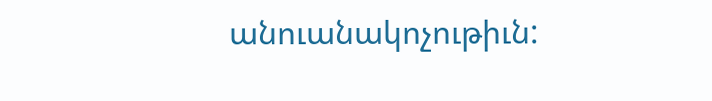անուանակոչութիւն: